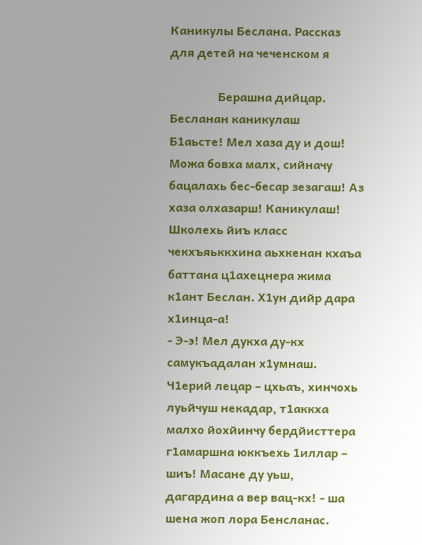Каникулы Беслана. Рассказ для детей на чеченском я

                Берашна дийцар.  Бесланан каникулаш
Б1аьсте! Мел хаза ду и дош! Можа бовха малх, сийначу бацалахь бес-бесар зезагаш! Аз хаза олхазарш! Каникулаш!
Школехь йиъ класс чекхъяьккхина аьхкенан кхаъа баттана ц1ахецнера жима к1ант Беслан. Х1ун дийр дара х1инца-а!
- Э-э! Мел дукха ду-кх самукъадалан х1умнаш. Ч1ерий лецар – цхьаъ, хинчохь луьйчуш некадар, т1аккха малхо йохйинчу бердйисттера г1амаршна юккъехь 1иллар – шиъ! Масане ду уьш, дагардина а вер вац-кх! - ша шена жоп лора Бенсланас.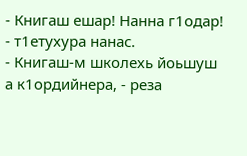- Книгаш ешар! Нанна г1одар! - т1етухура нанас.
- Книгаш-м школехь йоьшуш а к1ордийнера, - реза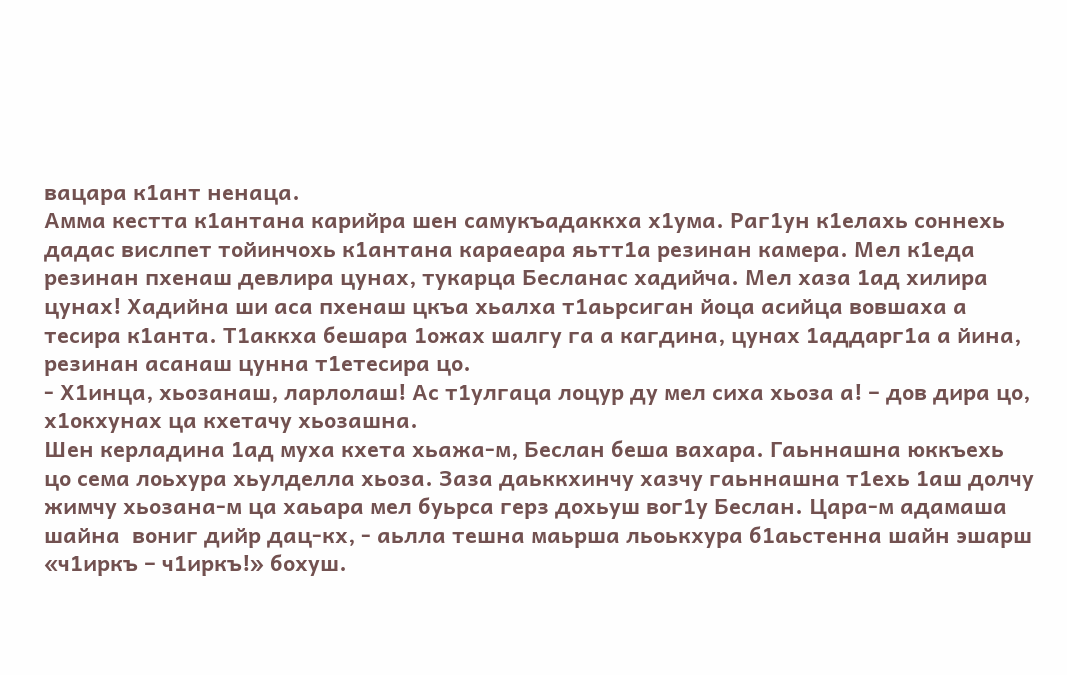вацара к1ант ненаца.
Амма кестта к1антана карийра шен самукъадаккха х1ума. Раг1ун к1елахь соннехь дадас вислпет тойинчохь к1антана караеара яьтт1а резинан камера. Мел к1еда резинан пхенаш девлира цунах, тукарца Бесланас хадийча. Мел хаза 1ад хилира цунах! Хадийна ши аса пхенаш цкъа хьалха т1аьрсиган йоца асийца вовшаха а тесира к1анта. Т1аккха бешара 1ожах шалгу га а кагдина, цунах 1аддарг1а а йина, резинан асанаш цунна т1етесира цо.
- Х1инца, хьозанаш, ларлолаш! Ас т1улгаца лоцур ду мел сиха хьоза а! – дов дира цо, х1окхунах ца кхетачу хьозашна.
Шен керладина 1ад муха кхета хьажа-м, Беслан беша вахара. Гаьннашна юккъехь цо сема лоьхура хьулделла хьоза. Заза даьккхинчу хазчу гаьннашна т1ехь 1аш долчу жимчу хьозана-м ца хаьара мел буьрса герз дохьуш вог1у Беслан. Цара-м адамаша шайна  вониг дийр дац-кх, - аьлла тешна маьрша льоькхура б1аьстенна шайн эшарш «ч1иркъ – ч1иркъ!» бохуш.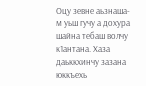Оцу зевне аьзнаша-м уьш гучу а дохура шайна тебаш волчу к1антана. Хаза даьккхинчу зазана юккъехь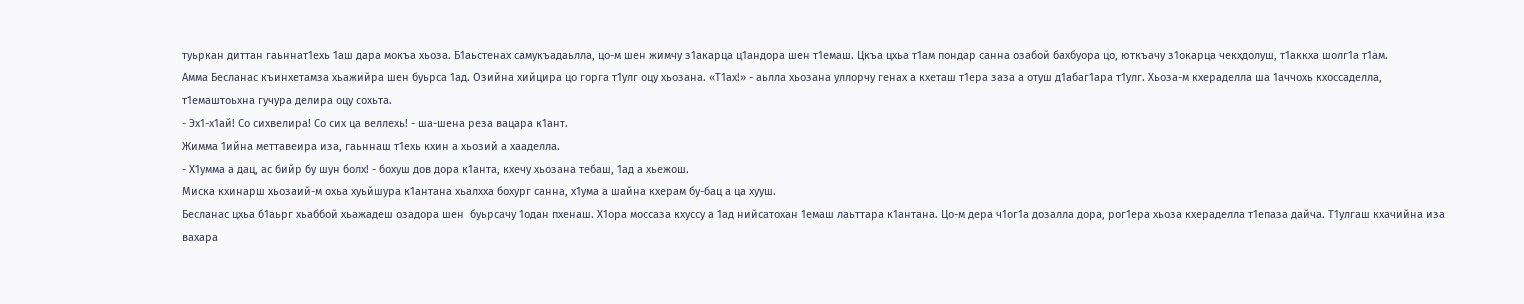туьркан диттан гаьннат1ехь 1аш дара мокъа хьоза. Б1аьстенах самукъадаьлла, цо-м шен жимчу з1акарца ц1андора шен т1емаш. Цкъа цхьа т1ам пондар санна озабой бахбуора цо, юткъачу з1окарца чекхдолуш, т1аккха шолг1а т1ам.
Амма Бесланас къинхетамза хьажийра шен буьрса 1ад. Озийна хийцира цо горга т1улг оцу хьозана. «Т1ах!» - аьлла хьозана уллорчу генах а кхеташ т1ера заза а отуш д1абаг1ара т1улг. Хьоза-м кхераделла ша 1аччохь кхоссаделла, т1емаштоьхна гучура делира оцу сохьта.
- Эх1-х1ай! Со сихвелира! Со сих ца веллехь! - ша-шена реза вацара к1ант.
Жимма 1ийна меттавеира иза, гаьннаш т1ехь кхин а хьозий а хааделла.
- Х1умма а дац, ас бийр бу шун болх! - бохуш дов дора к1анта, кхечу хьозана тебаш, 1ад а хьежош.
Миска кхинарш хьозаий-м охьа хуьйшура к1антана хьалхха бохург санна, х1ума а шайна кхерам бу-бац а ца хууш.
Бесланас цхьа б1аьрг хьаббой хьажадеш озадора шен  буьрсачу 1одан пхенаш. Х1ора моссаза кхуссу а 1ад нийсатохан 1емаш лаьттара к1антана. Цо-м дера ч1ог1а дозалла дора, рог1ера хьоза кхераделла т1епаза дайча. Т1улгаш кхачийна иза вахара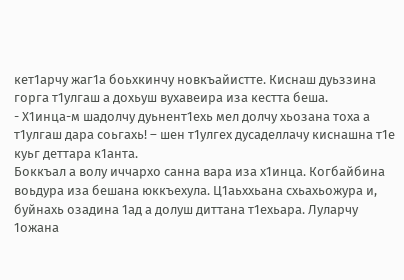кет1арчу жаг1а боьхкинчу новкъайистте. Киснаш дуьззина горга т1улгаш а дохьуш вухавеира иза кестта беша.
- Х1инца-м шадолчу дуьнент1ехь мел долчу хьозана тоха а т1улгаш дара соьгахь! – шен т1улгех дусаделлачу киснашна т1е куьг деттара к1анта.
Боккъал а волу иччархо санна вара иза х1инца. Когбайбина воьдура иза бешана юккъехула. Ц1аьххьана схьахьожура и, буйнахь озадина 1ад а долуш диттана т1ехьара. Луларчу 1ожана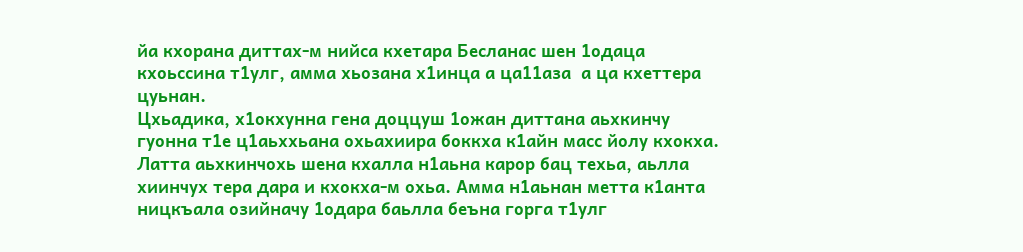йа кхорана диттах-м нийса кхетара Бесланас шен 1одаца кхоьссина т1улг, амма хьозана х1инца а ца11аза  а ца кхеттера цуьнан.
Цхьадика, х1окхунна гена доццуш 1ожан диттана аьхкинчу гуонна т1е ц1аьххьана охьахиира боккха к1айн масс йолу кхокха. Латта аьхкинчохь шена кхалла н1аьна карор бац техьа, аьлла хиинчух тера дара и кхокха-м охьа. Амма н1аьнан метта к1анта ницкъала озийначу 1одара баьлла беъна горга т1улг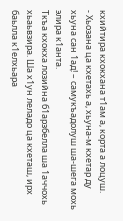кхийтира кхокхана т1ам а, корта а лоцуш.
- Хьозана ца кхетахь а, хьуна-м кхетар ду хьуна сан 1ад! – самукъадолуш ша-шега мохь элира к1анта.
Ткъа кхокха лозийна б1арзбелла ша 1аччохь хьаьвзира. Ша х1ун леладо ца кхеташ, ирх баьлла к1елхьара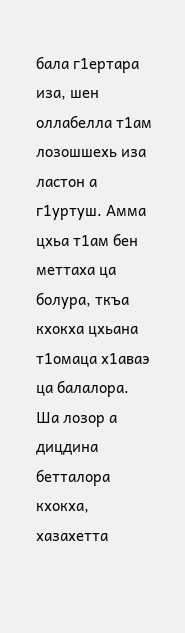бала г1ертара иза, шен оллабелла т1ам лозошшехь иза ластон а г1уртуш. Амма цхьа т1ам бен меттаха ца болура, ткъа кхокха цхьана т1омаца х1аваэ ца балалора. Ша лозор а дицдина бетталора кхокха, хазахетта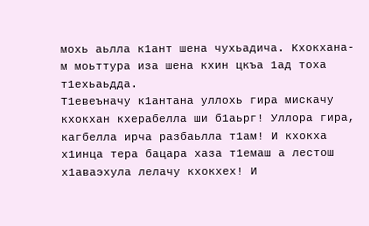мохь аьлла к1ант шена чухьадича. Кхокхана-м моьттура иза шена кхин цкъа 1ад тоха т1ехьаьдда.
Т1евеъначу к1антана уллохь гира мискачу кхокхан кхерабелла ши б1аьрг! Уллора гира, кагбелла ирча разбаьлла т1ам! И кхокха х1инца тера бацара хаза т1емаш а лестош х1аваэхула лелачу кхокхех! И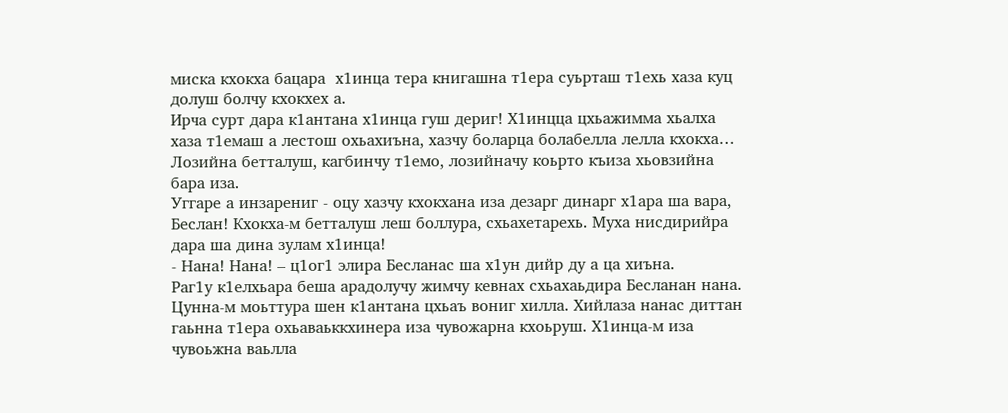миска кхокха бацара  х1инца тера книгашна т1ера суьрташ т1ехь хаза куц долуш болчу кхокхех а.
Ирча сурт дара к1антана х1инца гуш дериг! Х1инцца цхьажимма хьалха хаза т1емаш а лестош охьахиъна, хазчу боларца болабелла лелла кхокха… Лозийна бетталуш, кагбинчу т1емо, лозийначу коьрто къиза хьовзийна бара иза.
Уггаре а инзарениг - оцу хазчу кхокхана иза дезарг динарг х1ара ша вара, Беслан! Кхокха-м бетталуш леш боллура, схьахетарехь. Муха нисдирийра дара ша дина зулам х1инца!
- Нана! Нана! – ц1ог1 элира Бесланас ша х1ун дийр ду а ца хиъна.
Раг1у к1елхьара беша арадолучу жимчу кевнах схьахаьдира Бесланан нана. Цунна-м моьттура шен к1антана цхьаъ вониг хилла. Хийлаза нанас диттан гаьнна т1ера охьаваьккхинера иза чувожарна кхоьруш. Х1инца-м иза чувоьжна ваьлла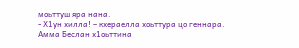моьттуш яра нана.
- Х1ун хилла! – кхераелла хоьттура цо геннара.
Амма Беслан х1оьттина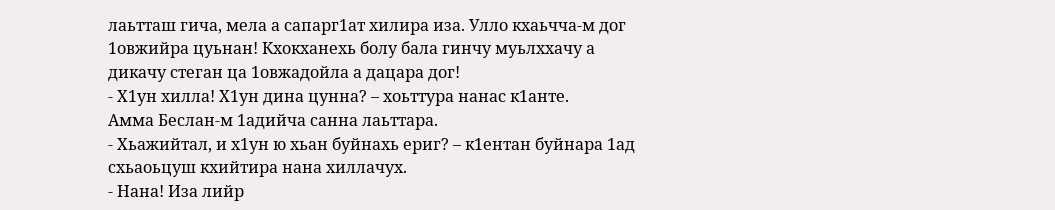лаьтташ гича, мела а сапарг1ат хилира иза. Улло кхаьчча-м дог 1овжийра цуьнан! Кхокханехь болу бала гинчу муьлххачу а дикачу стеган ца 1овжадойла а дацара дог!
- Х1ун хилла! Х1ун дина цунна? – хоьттура нанас к1анте.
Амма Беслан-м 1адийча санна лаьттара.
- Хьажийтал, и х1ун ю хьан буйнахь ериг? – к1ентан буйнара 1ад схьаоьцуш кхийтира нана хиллачух.
- Нана! Иза лийр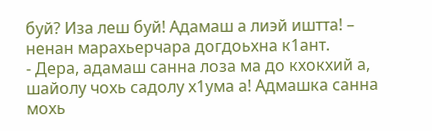буй? Иза леш буй! Адамаш а лиэй иштта! – ненан марахьерчара догдоьхна к1ант.
- Дера, адамаш санна лоза ма до кхокхий а, шайолу чохь садолу х1ума а! Адмашка санна мохь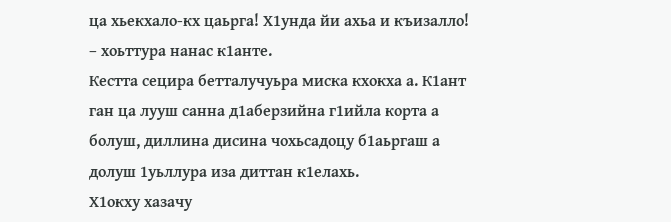ца хьекхало-кх цаьрга! Х1унда йи ахьа и къизалло! – хоьттура нанас к1анте.
Кестта сецира бетталучуьра миска кхокха а. К1ант ган ца лууш санна д1аберзийна г1ийла корта а болуш, диллина дисина чохьсадоцу б1аьргаш а долуш 1уьллура иза диттан к1елахь.
Х1окху хазачу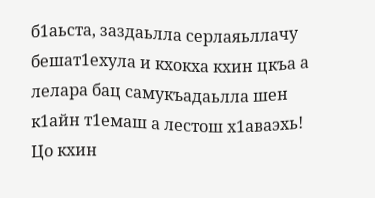б1аьста, заздаьлла серлаяьллачу бешат1ехула и кхокха кхин цкъа а лелара бац самукъадаьлла шен к1айн т1емаш а лестош х1аваэхь! Цо кхин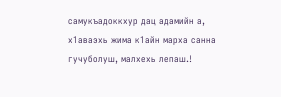самукъадоккхур дац адамийн а, х1аваэхь жима к1айн марха санна гучуболуш, малхехь лепаш.!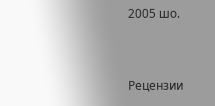2005 шо.


Рецензии